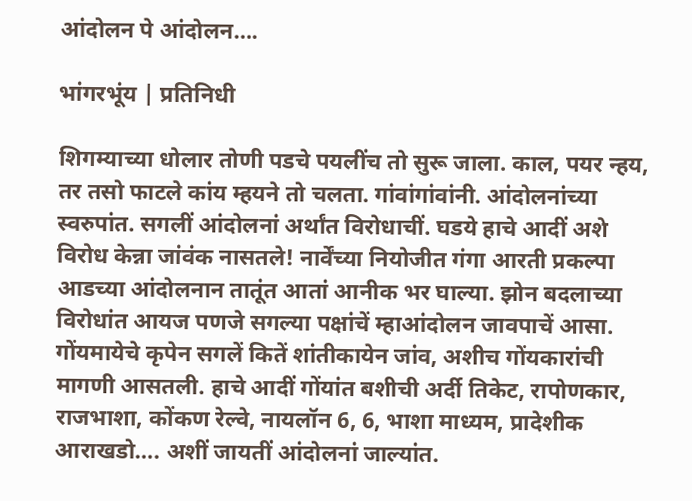आंदोलन पे आंदोलन….

भांगरभूंय | प्रतिनिधी

शिगम्याच्या धोलार तोणी पडचे पयलींच तो सुरू जाला. काल, पयर न्हय, तर तसो फाटले कांय म्हयने तो चलता. गांवांगांवांनी. आंदोलनांच्या स्वरुपांत. सगलीं आंदोलनां अर्थांत विरोधाचीं. घडये हाचे आदीं अशे विरोध केन्ना जांवंक नासतले! नार्वेंच्या नियोजीत गंगा आरती प्रकल्पा आडच्या आंदोलनान तातूंत आतां आनीक भर घाल्या. झोन बदलाच्या विरोधांत आयज पणजे सगल्या पक्षांचें म्हाआंदोलन जावपाचें आसा. गोंयमायेचे कृपेन सगलें कितें शांतीकायेन जांव, अशीच गोंयकारांची मागणी आसतली. हाचे आदीं गोंयांत बशीची अर्दी तिकेट, रापोणकार, राजभाशा, कोंकण रेल्वे, नायलॉन 6, 6, भाशा माध्यम, प्रादेशीक आराखडो…. अशीं जायतीं आंदोलनां जाल्यांत.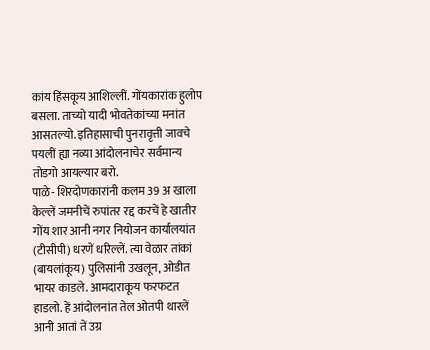कांय हिंसकूय आशिल्लीं. गोंयकारांक हुलोप बसला. ताच्यो यादी भोवतेकांच्या मनांत आसतल्यो. इतिहासाची पुनरावृत्ती जावचे पयलीं ह्या नव्या आंदोलनाचेर सर्वमान्य तोडगो आयल्यार बरो.
पाळे- शिरदोणकारांनी कलम 39 अ खाला केल्लें जमनीचें रुपांतर रद्द करचें हे खातीर गोंय शार आनी नगर नियोजन कार्यालयांत (टीसीपी) धरणें धरिल्लें. त्या वेळार तांकां (बायलांकूय) पुलिसांनी उखलून, ओडीत भायर काडले. आमदाराकूय फरफटत हाडलो. हें आंदोलनांत तेल ओतपी थारलें आनी आतां तें उग्र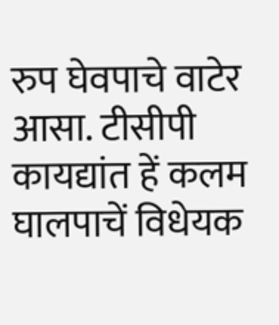रुप घेवपाचे वाटेर आसा. टीसीपी कायद्यांत हें कलम घालपाचें विधेयक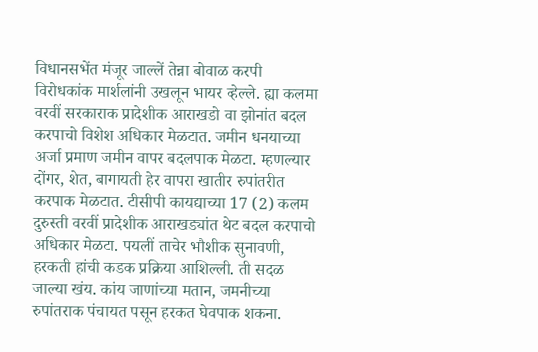विधानसभेंत मंजूर जाल्लें तेन्ना बोवाळ करपी विरोधकांक मार्शलांनी उखलून भायर व्हेल्ले. ह्या कलमा वरवीं सरकाराक प्रादेशीक आराखडो वा झोनांत बदल करपाचो विशेश अधिकार मेळटात. जमीन धनयाच्या अर्जा प्रमाण जमीन वापर बदलपाक मेळटा. म्हणल्यार दोंगर, शेत, बागायती हेर वापरा खातीर रुपांतरीत करपाक मेळटात. टीसीपी कायद्याच्या 17 (2) कलम दुरुस्ती वरवीं प्रादेशीक आराखड्यांत थेट बदल करपाचो अधिकार मेळटा. पयलीं ताचेर भौशीक सुनावणी, हरकती हांची कडक प्रक्रिया आशिल्ली. ती सदळ जाल्या खंय. कांय जाणांच्या मतान, जमनीच्या रुपांतराक पंचायत पसून हरकत घेवपाक शकना.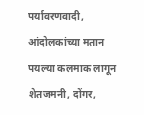पर्यावरणवादी, आंदोलकांच्या मतान पयल्या कलमाक लागून शेतजमनी, दोंगर,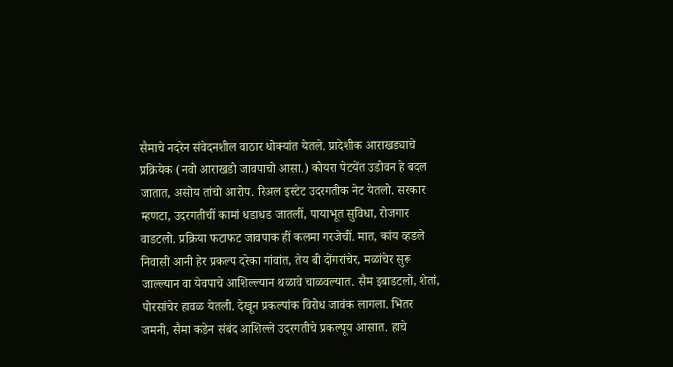सैमाचे नदरेन संवेदनशील वाठार धोक्यांत येतले. प्रादेशीक आराखड्याचे प्रक्रियेक (नवो आराखडो जावपाचो आसा.) कोयरा पेटयेंत उडोवन हे बदल जातात, असोय तांचो आरोप. रिअल इस्टेट उदरगतीक नेट येतलो. सरकार म्हणटा, उदरगतीचीं कामां धडाधड जातलीं, पायाभूत सुविधा, रोजगार वाडटलो. प्रक्रिया फटाफट जावपाक हीं कलमा गरजेचीं. मात, कांय व्हडले निवासी आनी हेर प्रकल्प दरेका गांवांत, तेय बी दोंगरांचेर, मळांचेर सुरू जाल्ल्यान वा येवपाचे आशिल्ल्यान थळावे चाळवल्यात. सैम इबाडटलो, शेतां, पोरसांचेर हावळ येतली. देखून प्रकल्पांक विरोध जावंक लागला. भितर जमनी, सैमा कडेन संबंद आशिल्ले उदरगतीचे प्रकल्पूय आसात. हाचे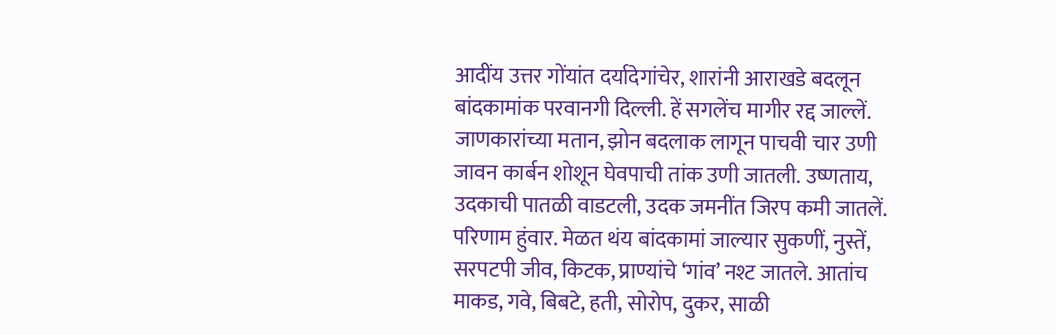आदींय उत्तर गोंयांत दर्यादेगांचेर, शारांनी आराखडे बदलून बांदकामांक परवानगी दिल्ली. हें सगलेंच मागीर रद्द जाल्लें.
जाणकारांच्या मतान, झोन बदलाक लागून पाचवी चार उणी जावन कार्बन शोशून घेवपाची तांक उणी जातली. उष्णताय, उदकाची पातळी वाडटली, उदक जमनींत जिरप कमी जातलें. परिणाम हुंवार. मेळत थंय बांदकामां जाल्यार सुकणीं, नुस्तें, सरपटपी जीव, किटक, प्राण्यांचे ‘गांव’ नश्ट जातले. आतांच माकड, गवे, बिबटे, हती, सोरोप, दुकर, साळी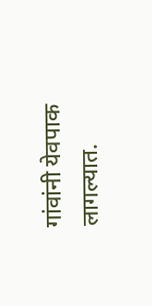गांवांनी येवपाक लागल्यात.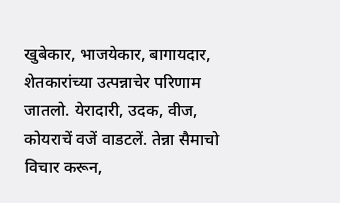खुबेकार, भाजयेकार, बागायदार, शेतकारांच्या उत्पन्नाचेर परिणाम जातलो. येरादारी, उदक, वीज, कोयराचें वजें वाडटलें. तेन्ना सैमाचो विचार करून,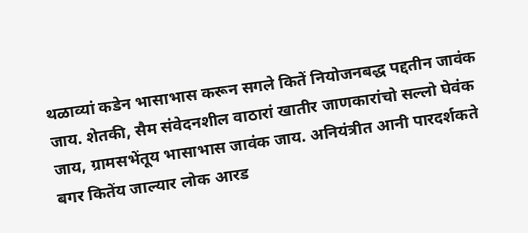थळाव्यां कडेन भासाभास करून सगले कितें नियोजनबद्ध पद्दतीन जावंक जाय. शेतकी, सैम संवेदनशील वाठारां खातीर जाणकारांचो सल्लो घेवंक जाय, ग्रामसभेंतूय भासाभास जावंक जाय. अनियंत्रीत आनी पारदर्शकते बगर कितेंय जाल्यार लोक आरड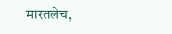मारतलेच,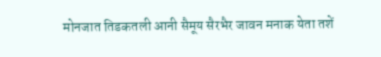मोनजात तिडकतली आनी सैमूय सैरभैर जावन मनाक येता तशें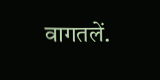वागतलें.